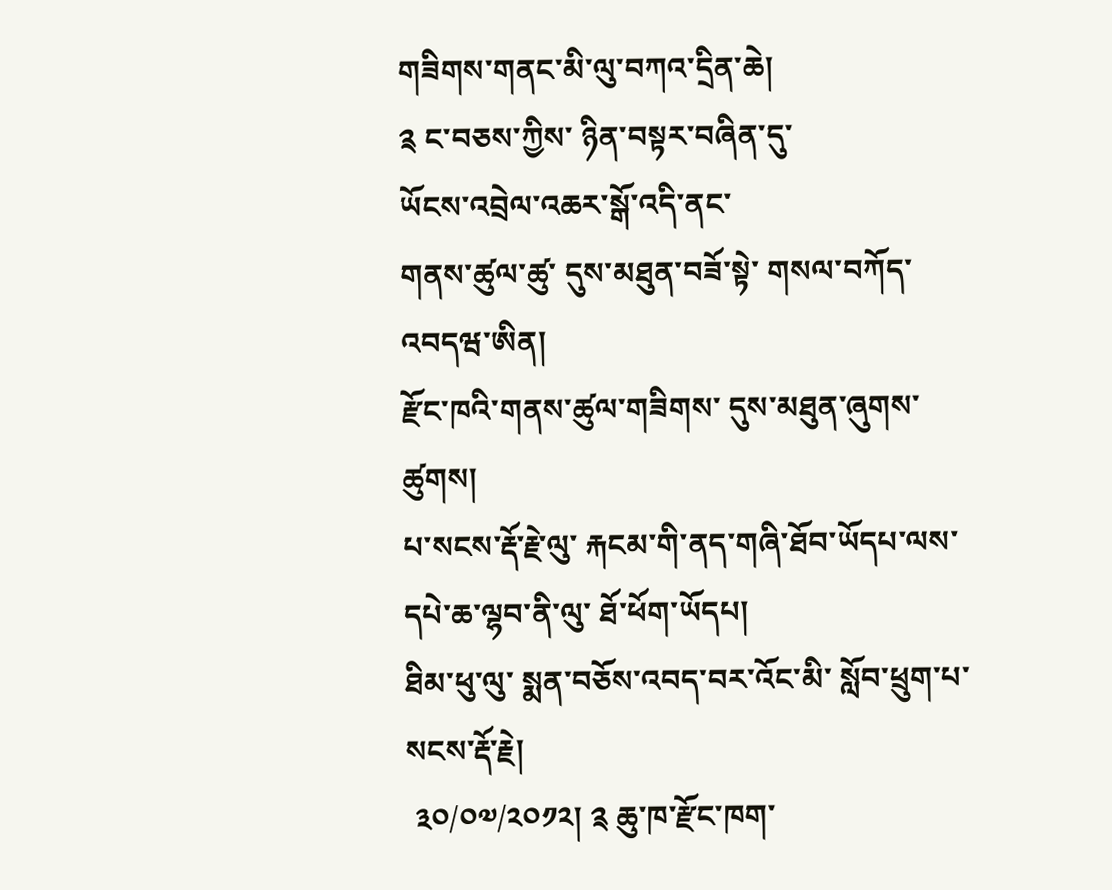གཟིགས་གནང་མི་ལུ་བཀའ་དྲིན་ཆེ།
༉ ང་བཅས་ཀྱིས་ ཉིན་བསྟར་བཞིན་དུ་
ཡོངས་འབྲེལ་འཆར་སྒོ་འདི་ནང་
གནས་ཚུལ་ཚུ་ དུས་མཐུན་བཟོ་སྟེ་ གསལ་བཀོད་འབདཝ་ཨིན།
རྫོང་ཁའི་གནས་ཚུལ་གཟིགས་ དུས་མཐུན་ཞུགས་ཚུགས།
པ་སངས་རྡོ་རྗེ་ལུ་ རྐངམ་གི་ནད་གཞི་ཐོབ་ཡོདཔ་ལས་ དཔེ་ཆ་ལྷབ་ནི་ལུ་ ཐོ་ཕོག་ཡོདཔ།
ཐིམ་ཕུ་ལུ་ སྨན་བཅོས་འབད་བར་འོང་མི་ སློབ་ཕྲུག་པ་སངས་རྡོ་རྗེ།
 ༣༠/༠༧/༢༠༡༢། ༉ ཆུ་ཁ་རྫོང་ཁག་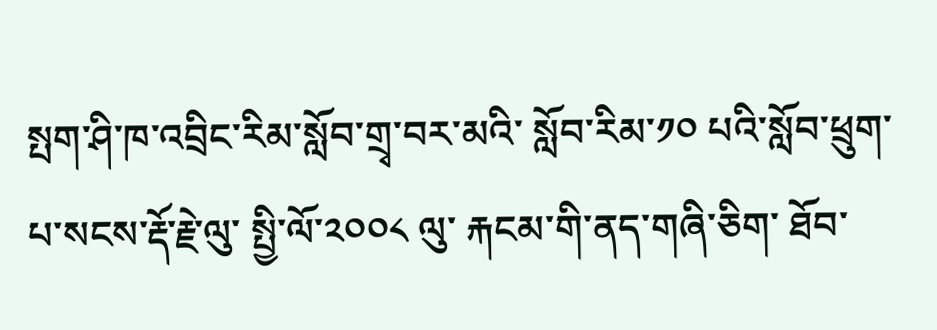སྤག་ཤི་ཁ་འབྲིང་རིམ་སློབ་གྲྭ་བར་མའི་ སློབ་རིམ་༡༠ པའི་སློབ་ཕྲུག་ པ་སངས་རྡོ་རྗེ་ལུ་ སྤྱི་ལོ་༢༠༠༨ ལུ་ རྐངམ་གི་ནད་གཞི་ཅིག་ ཐོབ་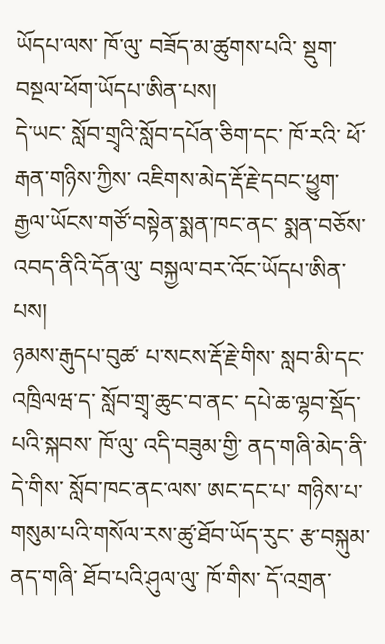ཡོདཔ་ལས་ ཁོ་ལུ་ བཟོད་མ་ཚུགས་པའི་ སྡུག་བསྔལ་ཕོག་ཡོདཔ་ཨིན་པས།
དེ་ཡང་ སློབ་གྲྭའི་སློབ་དཔོན་ཅིག་དང་ ཁོ་རའི་ ཕོ་རྒན་གཉིས་ཀྱིས་ འཇིགས་མེད་རྡོ་རྗེ་དབང་ཕྱུག་རྒྱལ་ཡོངས་གཙོ་བསྟེན་སྨན་ཁང་ནང་ སྨན་བཅོས་འབད་ནིའི་དོན་ལུ་ བསྐྱལ་བར་འོང་ཡོདཔ་ཨིན་པས།
ཉམས་རྒུདཔ་བུཚ་ པ་སངས་རྡོ་རྗེ་གིས་ སླབ་མི་དང་འཁྲིལཝ་ད་ སློབ་གྲྭ་ཆུང་བ་ནང་ དཔེ་ཆ་ལྷབ་སྡོད་པའི་སྐབས་ ཁོ་ལུ་ འདི་བཟུམ་གྱི་ ནད་གཞི་མེད་ནི་དེ་གིས་ སློབ་ཁང་ནང་ལས་ ཨང་དང་པ་ གཉིས་པ་ གསུམ་པའི་གསོལ་རས་ཚུ་ཐོབ་ཡོད་རུང་ རྩ་བསྐུམ་ནད་གཞི་ ཐོབ་པའི་ཤུལ་ལུ་ ཁོ་གིས་ དོ་འགྲན་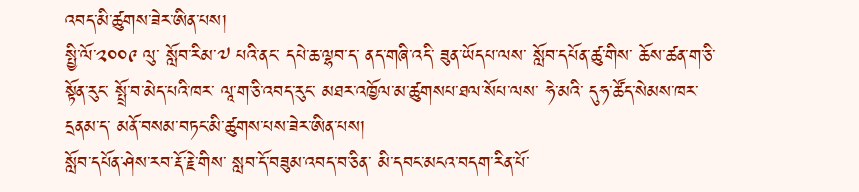འབད་མི་ཚུགས་ཟེར་ཨིན་པས།
སྤྱི་ལོ་༢༠༠༩ ལུ་ སློབ་རིམ་༧ པའི་ནང་ དཔེ་ཆ་ལྷབ་ད་ ནད་གཞི་འདི་ ཟུན་ཡོདཔ་ལས་ སློབ་དཔོན་ཚུ་གིས་ ཆོས་ཚན་ག་ཅི་སྟོན་རུང་ སྤྲོ་བ་མེད་པའི་ཁར་ ལཱ་ག་ཅི་འབད་རུང་ མཐར་འཁྱོལ་མ་ཚུགསཔ་ཐལ་སོཔ་ལས་ ཧེ་མའི་ དུཧ་ཚོད་སེམས་ཁར་དྲནམ་ད་ མནོ་བསམ་བཏང་མི་ཚུགས་པས་ཟེར་ཨིན་པས།
སློབ་དཔོན་ཤེས་རབ་རྡོ་རྗེ་གིས་ སླབ་དོ་བཟུམ་འབད་བ་ཅིན་ མི་དབང་མངའ་བདག་རིན་པོ་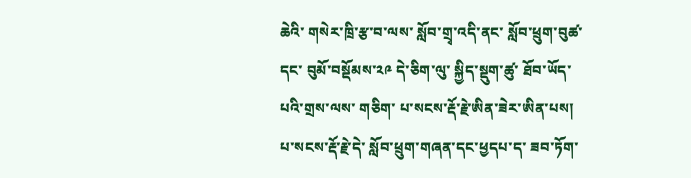ཆེའི་ གསེར་ཁྲི་རྩ་བ་ལས་ སློབ་གྲྭ་འདི་ནང་ སློབ་ཕྲུག་བུཚ་དང་ བུམོ་བསྡོམས་༢༩ དེ་ཅིག་ལུ་ སྐྱིད་སྡུག་ཚུ་ ཐོབ་ཡོད་པའི་གྲས་ལས་ གཅིག་ པ་སངས་རྡོ་རྗེ་ཨིན་ཟེར་ཨིན་པས།
པ་སངས་རྡོ་རྗེ་དེ་ སློབ་ཕྲུག་གཞན་དང་ཕྱདཔ་ད་ ཟབ་ཏོག་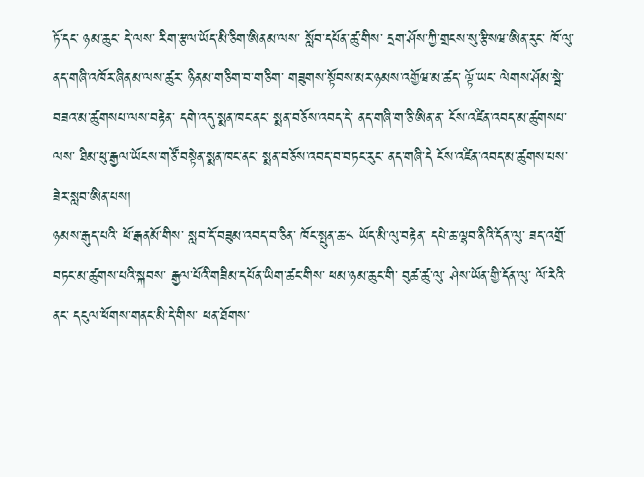ཏོ་དང་ ཉམ་ཆུང་ དེ་ལས་ རིག་རྩལ་ཡོད་མི་ཅིག་ཨིནམ་ལས་ སློབ་དཔོན་ཚུ་གིས་ དྲག་ཤོས་ཀྱི་གྲངས་སུ་རྩིསཝ་ཨིན་རུང་ ཁོ་ལུ་ ནད་གཞི་འཁོར་ཞིནམ་ལས་ཚུར་ ཉིནམ་གཅིག་བ་གཅིག་ གཟུགས་སྟོབས་མར་ཉམས་འགྱོཝ་མ་ཚད་ ལྟོ་ཡང་ ལེགས་ཤོམ་སྦེ་ བཟའ་མ་ཚུགསཔ་ལས་བརྟེན་ དགེ་འདུ་སྨན་ཁང་ནང་ སྨན་བཅོས་འབད་དེ་ ནད་གཞི་ག་ཅི་ཨིན་ན་ ངོས་འཛིན་འབད་མ་ཚུགསཔ་ལས་ ཐིམ་ཕུ་རྒྱལ་ཡོངས་གཙོ་བསྟེན་སྨན་ཁང་ནང་ སྨན་བཅོས་འབད་བ་བཏང་རུང་ ནད་གཞི་དེ ངོས་འཛིན་འབད་མ་ཚུགས་པས་ཟེར་སླབ་ཨིན་པས།
ཉམས་རྒུད་པའི་ ཕོ་རྒནམོ་གིས་ སླབ་དོ་བཟུམ་འབད་བ་ཅིན་ ཁོང་སྤུན་ཆ་༨ ཡོད་མི་ལུ་བརྟེན་ དཔེ་ཆ་ལྷབ་ནིའི་དོན་ལུ་ ཟད་འགྲོ་བཏང་མ་ཚུགས་པའི་སྐབས་ རྒྱལ་པོའི་གཟིམ་དཔོན་ཡིག་ཚང་གིས་ ཕམ་ཉམ་ཆུང་གི་ བུཚ་ཚུ་ལུ་ ཤེས་ཡོན་གྱི་དོན་ལུ་ ལོ་རེའི་ནང་ དངུལ་ཕོགས་གནང་མི་དེ་གིས་ ཕན་ཐོགས་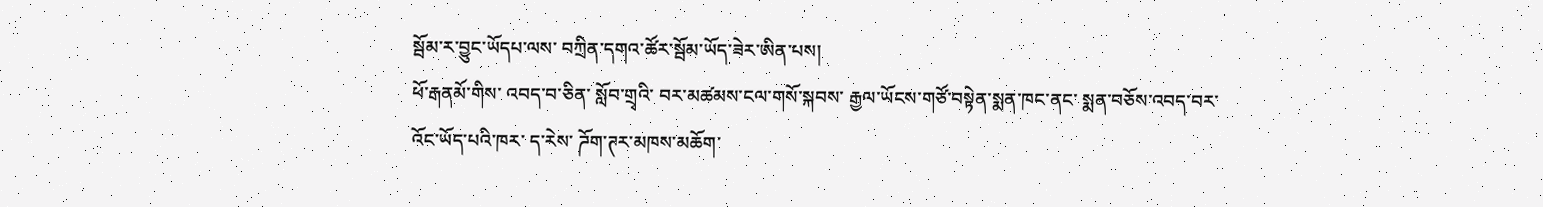སྦོམ་ར་བྱུང་ཡོདཔ་ལས་ བཀྲིན་དགའ་ཚོར་སྦོམ་ཡོད་ཟེར་ཨིན་པས།
ཕོ་རྒནམོ་གིས་ འབད་བ་ཅིན་ སློབ་གྲྭའི་ བར་མཚམས་ངལ་གསོ་སྐབས་ རྒྱལ་ཡོངས་གཙོ་བསྟེན་སྨན་ཁང་ནང་ སྨན་བཅོས་འབད་བར་འོང་ཡོད་པའི་ཁར་ ད་རེས་ ཌོག་ཊར་མཁས་མཆོག་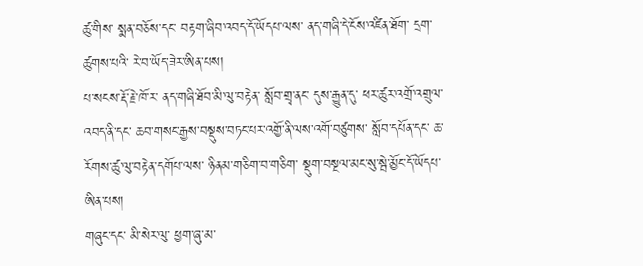ཚུ་གིས་ སྨན་བཅོས་དང་ བརྟག་ཞིབ་འབད་དོ་ཡོདཔ་ལས་ ནད་གཞི་དེ་ངོས་འཛིན་ཐོག་ དྲག་ཚུགས་པའི་ རེ་བ་ཡོད་ཟེར་ཨིན་པས།
པ་སངས་རྡོ་རྗེ་ཁོ་ར་ ནད་གཞི་ཐོབ་མི་ལུ་བརྟེན་ སློབ་གྲྭ་ནང་ དུས་རྒྱུན་དུ་ ཕར་ཚུར་འགྲོ་འགྲུལ་འབད་ནི་དང་ ཆབ་གསང་རྒྱས་བསྡུས་བཏང་པར་འགྱོ་ནི་ལས་འགོ་བཙུགས་ སློབ་དཔོན་དང་ ཆ་རོགས་ཚུ་ལུ་བརྟེན་དགོཔ་ལས་ ཉིནམ་གཅིག་བ་གཅིག་ སྡུག་བསྔལ་མང་སུ་སྦེ་མྱོང་དོ་ཡོདཔ་ཨིན་པས།
གཞུང་དང་ མི་སེར་ལུ་ ཕྱག་ཞུ་མ་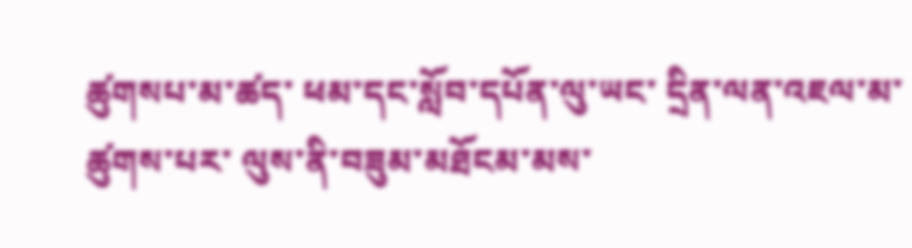ཚུགསཔ་མ་ཚད་ ཕམ་དང་སློབ་དཔོན་ལུ་ཡང་ དྲིན་ལན་འཇལ་མ་ཚུགས་པར་ ལུས་ནི་བཟུམ་མཐོངམ་མས་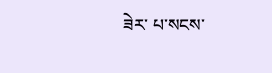ཟེར་ པ་སངས་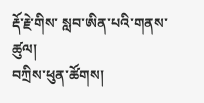རྡོ་རྗེ་གིས་ སླབ་ཨིན་པའི་གནས་ཚུལ།
བཀྲིས་ཕུན་ཚོགས།